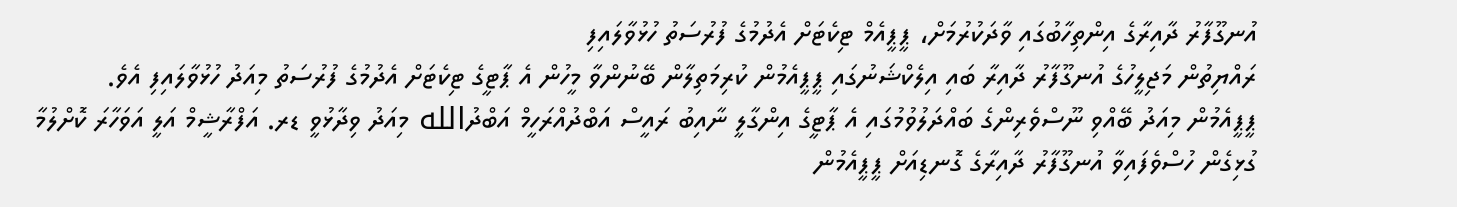އުނގޫފާރު ދާއިރާގެ އިންތިހާބުގައި ވާދަކުރުމަށް، ޕީޕީއެމް ޓިކެޓަށް އެދުމުގެ ފުރުސަތު ހުޅުވާލައިފި
ރައްޔިތުން މަޖިލީހުގެ އުނގޫފާރު ދާއިރާ ބައި އިލެކްޝަނުގައި ޕީޕީއެމުން ކުރިމަތިލާން ބޭނުންވާ މީހުން އެ ޕާޓީގެ ޓިކެޓަށް އެދުމުގެ ފުރުސަތު މިއަދު ހުޅުވާލައިފި އެވެ.
ޕީޕީއެމުން މިއަދު ބޭއްވި ނޫސްވެރިންގެ ބައްދަލުވުމުގައި އެ ޕާޓީގެ އިންގާލީ ނާއިބު ރައީސް އަބްދުއްރަހީމް އަބްދުالله މިއަދު ވިދާޅުވީ ޑރ. އަފްރާޝީމް އަލީ އަވަހާރަ ކޮށްލުމާ ގުޅިގެން ހުސްވެފައިވާ އުނގޫފާރު ދާއިރާގެ ގޮނޑިއަށް ޕީޕީއެމުން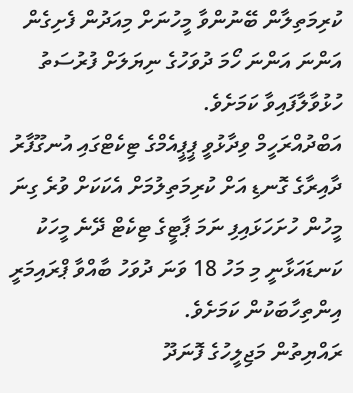ކުރިމަތިލާން ބޭނުންވާ މީހުނަށް މިއަދުން ފެށިގެން އަންނަ އަންނަ ހޯމަ ދުވަހުގެ ނިޔަލަށް ފުރުސަތު ހުޅުވާލާފައިވާ ކަމަށެވެ.
އަބްދުއްރަހީމް ވިދާޅުވީ ޕީޕީއެމްގެ ޓިކެޓްގައި އުނގޫފާރު ދާއިރާގެ ގޮނޑި އަށް ކުރިމަތިލުމަށް އެކަކަށް ވުރެ ގިނަ މީހުން ހުށަހަޅައިފި ނަމަ ޕާޓީގެ ޓިކެޓް ދޭނެ މީހަކު ކަނޑައަޅާނީ މި މަހު 18 ވަނަ ދުވަހު ބާއްވާ ޕްރައިމަރީ އިންތިހާބަކުން ކަމަށެވެ.
ރައްޔިތުން މަޖިލީހުގެ ފޮނަދޫ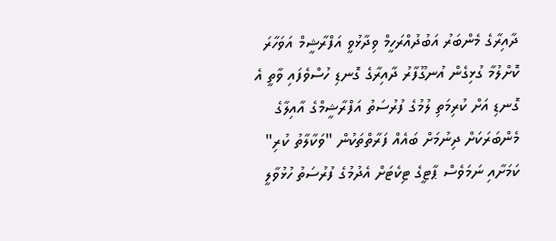ދާއިރާގެ މެންބަރު އަބުދުއްރަހީމް ވިދާޅުވީ އަފްރާޝީމް އަވަހާރަ ކޮށްލުމާ ގުޅިގެން އުނގޫފާރު ދާއިރާގެ ގޮނޑި ހުސްވެފައި ވާތީ އެ ގޮނޑި އަށް ކުރިމަތި ލުމުގެ ފުރުސަތު އަފްރާޝީމްގެ އާއިލާގެ މެންބަރަކަށް ދިނުމަށް ބައެއް ފަރާތްތަކުން "ވަކާލާތު ކުރި" ކަމަށާއި ނަމަވެސް ޕާޓީގެ ޓިކެޓަށް އެދުމުގެ ފުރުސަތު ހުޅުވާލީ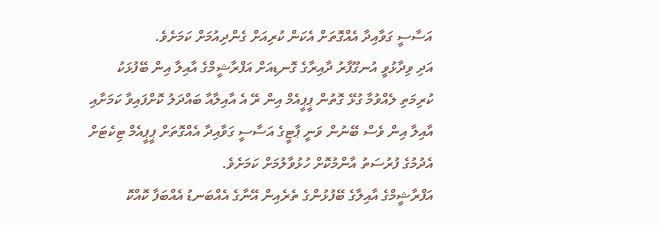އަސާސީ ގަވާއިދާ އެއްގޮތަށް އެކަން ކުރިއަށް ގެންދިއުމަށް ކަމަށެވެ.
އަދި ވިދާޅުވީ އުނގޫފާރު ދާއިރާގެ ގޮނޑިއަށް އަފްރާޝީމްގެ އާއިލާ އިން ބޭފުޅަކު ކުރިމަތި ލެއްވުމާ ގުޅޭ ގޮތުން ޕީޕީއެމް އިން ރޭ އެ އާއިލާއާ ބައްދަލު ކޮށްފައިވާ ކަމަށާއި އާއިލާ އިން ވެސް ބޭނުން ވަނީ ޕާޓީގެ އަސާސީ ގަވާއިދާ އެއްގޮތަށް ޕީޕީއެމް ޓިކެޓަށް އެދުމުގެ ފުރުސަތު އާންމުކޮށް ހުޅުވާލުމަށް ކަމަށެވެ.
އަފްރާޝީމްގެ އާއިލާގެ ބޭފުޅުންގެ ތެރެއިން އޭނާގެ އެއްބަނޑު އެއްބަފާ ކޮއްކޮ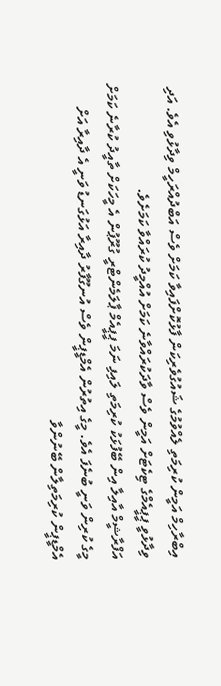އިބްރާހިމް އަމީން ކުރިމަތި ލެއްވުމުގެ ޝައުގުވެރިކަން ފާޅުކޮށްފައިވާ ކަމަށް ވެސް އަބްދުއްރަހީމް ވިދާޅުވި އެވެ. އަދި ވިދާޅުވީ ޕީޕީއެމްގެ ޓިކެޓަށް އަމީން ވެސް ވާދަކުރައްވާނެ ކަމަށް އުއްމީދު ކުރައްވާ ކަމަށެވެ.
އަފްރާޝީމް އާއިލާ އިން ބޭފުޅަކު ކުރިމަތި ލައިފި ނަމަ ޕީޕީއެމް ޕާލަމެންޓްރީ ގުރޫޕުން އެ މީހަކަށް ތާއީދު ކުރާނެ ކަމަށް މީގެ ކުރިން ވަނީ ބުނެފަ އެވެ. މީގެ އިތުރުން އެމްޑީޕީން ވެސް އުނގޫފާރު ދާއިރާ އަޅުގަނޑު ވަނީ އެ ދާއިރާ އަށް އެމްޑީޕީން ކުރިމަތިލާން ބޭނުންވާ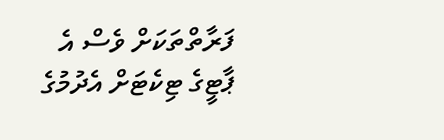ފަރާތްތަކަށް ވެސް އެ ޕާޓީގެ ޓިކެޓަށް އެދުމުގެ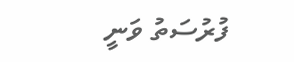ފުރުސަތު ވަނީ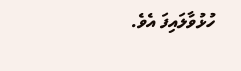ހުޅުވާލައިފަ އެވެ.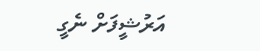އަރުޝީފަށް ނެގީ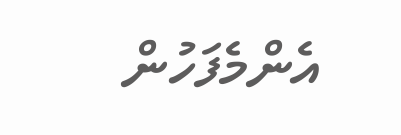އެންމެފަހުން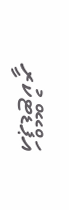އަޕްޑޭޓްކުރީ